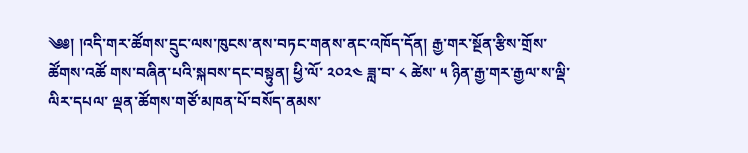༄༅། །འདི་གར་ཚོགས་དྲུང་ལས་ཁུངས་ནས་བཏང་གནས་ནང་འཁོད་དོན། རྒྱ་གར་སྔོན་རྩིས་གྲོས་ཚོགས་འཚོ གས་བཞིན་པའི་སྐབས་དང་བསྟུན། ཕྱི་ལོ་ ༢༠༢༤ ཟླ་བ་ ༨ ཚེས་ ༥ ཉིན་རྒྱ་གར་རྒྱལ་ས་ལྡི་ལིར་དཔལ་ ལྡན་ཚོགས་གཙོ་མཁན་པོ་བསོད་ནམས་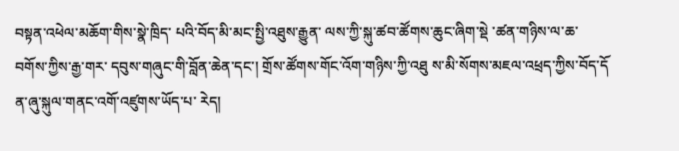བསྟན་འཕེལ་མཆོག་གིས་སྣེ་ཁྲིད་ པའི་བོད་མི་མང་སྤྱི་འཐུས་རྒྱུན་ ལས་ཀྱི་སྐུ་ཚབ་ཚོགས་ཆུང་ཞིག་སྡེ ་ཚན་གཉིས་ལ་ཆ་བགོས་ཀྱིས་རྒྱ་གར་ དབུས་གཞུང་གི་བློན་ཆེན་དང་། གྲོས་ཚོགས་གོང་འོག་གཉིས་ཀྱི་འཐུ ས་མི་སོགས་མཇལ་འཕྲད་ཀྱིས་བོད་དོ ན་ཞུ་སྐུལ་གནང་འགོ་འཛུགས་ཡོད་པ་ རེད།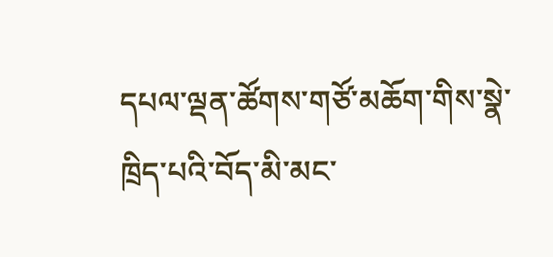དཔལ་ལྡན་ཚོགས་གཙོ་མཆོག་གིས་སྣེ་ ཁྲིད་པའི་བོད་མི་མང་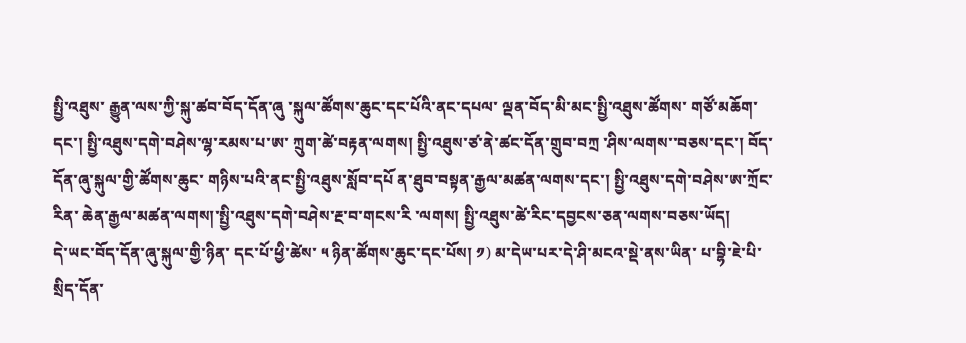སྤྱི་འཐུས་ རྒྱུན་ལས་ཀྱི་སྐུ་ཚབ་བོད་དོན་ཞུ ་སྐུལ་ཚོགས་ཆུང་དང་པོའི་ནང་དཔལ་ ལྡན་བོད་མི་མང་སྤྱི་འཐུས་ཚོགས་ གཙོ་མཆོག་དང་། སྤྱི་འཐུས་དགེ་བཤེས་ལྷ་རམས་པ་ཨ་ ཀྲུག་ཚེ་བརྟན་ལགས། སྤྱི་འཐུས་ཙ་ནེ་ཚང་དོན་གྲུབ་བཀྲ ་ཤིས་ལགས་་བཅས་དང་། བོད་དོན་ཞུ་སྐུལ་གྱི་ཚོགས་ཆུང་ གཉིས་པའི་ནང་སྤྱི་འཐུས་སློབ་དཔོ ན་ཐུབ་བསྟན་རྒྱལ་མཚན་ལགས་དང་། སྤྱི་འཐུས་དགེ་བཤེས་ཨ་ཀྲོང་རིན་ ཆེན་རྒྱལ་མཚན་ལགས།་སྤྱི་འཐུས་དགེ་བཤེས་རྔ་བ་གངས་རི ་ལགས། སྤྱི་འཐུས་ཚེ་རིང་དབྱངས་ཅན་ལགས་བཅས་ཡོད།
དེ་ཡང་བོད་དོན་ཞུ་སྐུལ་གྱི་ཉིན་ དང་པོ་ཕྱི་ཚེས་ ༥ ཉིན་ཚོགས་ཆུང་དང་པོས། ༡) མ་དེཡ་པར་དེ་ཤི་མངའ་སྡེ་ནས་ཡིན་ པ་བྷི་ཇེ་པི་སྲིད་དོན་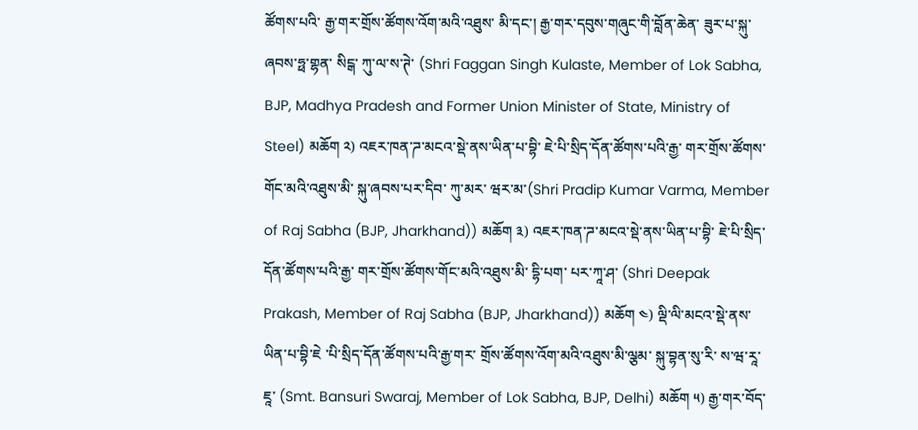ཚོགས་པའི་ རྒྱ་གར་གྲོས་ཚོགས་འོག་མའི་འཐུས་ མི་དང་། རྒྱ་གར་དབུས་གཞུང་གི་བློན་ཆེན་ ཟུར་པ་སྐུ་ཞབས་ཧྥ་གྷན་ སིངྒ་ ཀུ་ལ་ས་ཊེ་ (Shri Faggan Singh Kulaste, Member of Lok Sabha, BJP, Madhya Pradesh and Former Union Minister of State, Ministry of Steel) མཆོག ༢) འཇར་ཁན་ཌ་མངའ་སྡེ་ནས་ཡིན་པ་བྷི་ ཇེ་པི་སྲིད་དོན་ཚོགས་པའི་རྒྱ་ གར་གྲོས་ཚོགས་གོང་མའི་འཐུས་མི་ སྐུ་ཞབས་པར་དིབ་ ཀུ་མར་ ཝར་མ་(Shri Pradip Kumar Varma, Member of Raj Sabha (BJP, Jharkhand)) མཆོག ༣) འཇར་ཁན་ཌ་མངའ་སྡེ་ནས་ཡིན་པ་བྷི་ ཇེ་པི་སྲིད་དོན་ཚོགས་པའི་རྒྱ་ གར་གྲོས་ཚོགས་གོང་མའི་འཐུས་མི་ དྷི་པག་ པར་ཀཱ་ཤ་ (Shri Deepak Prakash, Member of Raj Sabha (BJP, Jharkhand)) མཆོག ༤) ལྡི་ལི་མངའ་སྡེ་ནས་ཡིན་པ་བྷི་ཇེ ་པི་སྲིད་དོན་ཚོགས་པའི་རྒྱ་གར་ གྲོས་ཚོགས་འོག་མའི་འཐུས་མི་ལྕམ་ སྐུ་བྷན་སུ་རི་ ས་ཝ་རཱ་ཇཱ་ (Smt. Bansuri Swaraj, Member of Lok Sabha, BJP, Delhi) མཆོག ༥) རྒྱ་གར་བོད་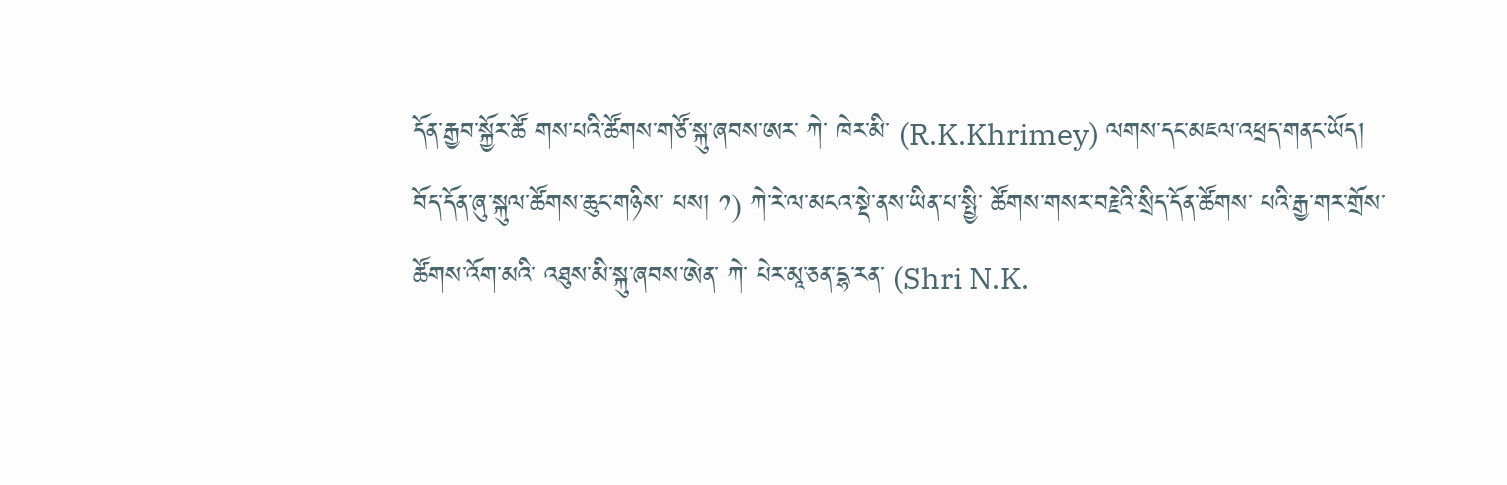དོན་རྒྱབ་སྐྱོར་ཚོ གས་པའི་ཚོགས་གཙོ་སྐུ་ཞབས་ཨར་ ཀེ་ ཁེར་མི་ (R.K.Khrimey) ལགས་དང་མཇལ་འཕྲད་གནང་ཡོད།
བོད་དོན་ཞུ་སྐུལ་ཚོགས་ཆུང་གཉིས་ པས། ༡) ཀེ་རེ་ལ་མངའ་སྡེ་ནས་ཡིན་པ་སྤྱི་ ཚོགས་གསར་བརྗེའི་སྲིད་དོན་ཚོགས་ པའི་རྒྱ་གར་གྲོས་ཚོགས་འོག་མའི་ འཐུས་མི་སྐུ་ཞབས་ཨེན་ ཀེ་ པེར་མཱ་ཅན་དྷ་རན་ (Shri N.K.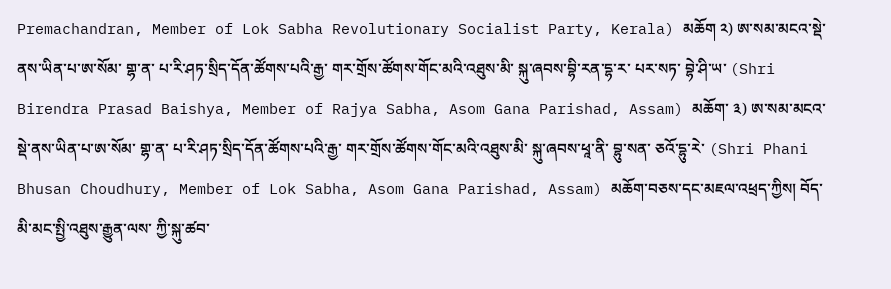Premachandran, Member of Lok Sabha Revolutionary Socialist Party, Kerala) མཆོག ༢) ཨ་སམ་མངའ་སྡེ་ནས་ཡིན་པ་ཨ་སོམ་ གྷ་ན་ པ་རི་ཤཏ་སྲིད་དོན་ཚོགས་པའི་རྒྱ་ གར་གྲོས་ཚོགས་གོང་མའི་འཐུས་མི་ སྐུ་ཞབས་བྷི་རན་དྷ་ར་ པར་སཏ་ བྷེ་ཤི་ཡ་ (Shri Birendra Prasad Baishya, Member of Rajya Sabha, Asom Gana Parishad, Assam) མཆོག་ ༣) ཨ་སམ་མངའ་སྡེ་ནས་ཡིན་པ་ཨ་སོམ་ གྷ་ན་ པ་རི་ཤཏ་སྲིད་དོན་ཚོགས་པའི་རྒྱ་ གར་གྲོས་ཚོགས་གོང་མའི་འཐུས་མི་ སྐུ་ཞབས་ཕཱ་ནི་ བྷུ་སན་ ཅའོ་དྷུ་རེ་ (Shri Phani Bhusan Choudhury, Member of Lok Sabha, Asom Gana Parishad, Assam) མཆོག་བཅས་དང་མཇལ་འཕྲད་ཀྱིས། བོད་མི་མང་སྤྱི་འཐུས་རྒྱུན་ལས་ ཀྱི་སྐུ་ཚབ་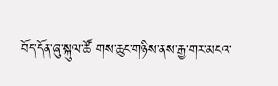བོད་དོན་ཞུ་སྐུལ་ཚོ གས་ཆུང་གཉིས་ནས་རྒྱ་གར་མངའ་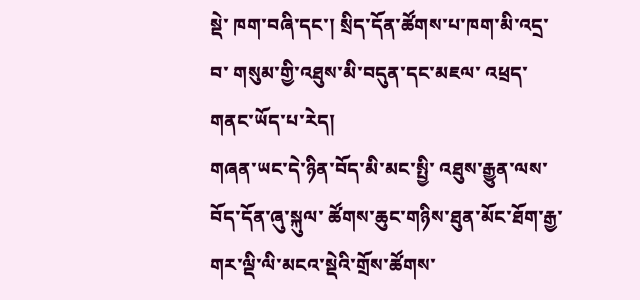སྡེ་ ཁག་བཞི་དང་། སྲིད་དོན་ཚོགས་པ་ཁག་མི་འདྲ་བ་ གསུམ་གྱི་འཐུས་མི་བདུན་དང་མཇལ་ འཕྲད་གནང་ཡོད་པ་རེད།
གཞན་ཡང་དེ་ཉིན་བོད་མི་མང་སྤྱི་ འཐུས་རྒྱུན་ལས་བོད་དོན་ཞུ་སྐུལ་ ཚོགས་ཆུང་གཉིས་ཐུན་མོང་ཐོག་རྒྱ་ གར་ལྡི་ལི་མངའ་སྡེའི་གྲོས་ཚོགས་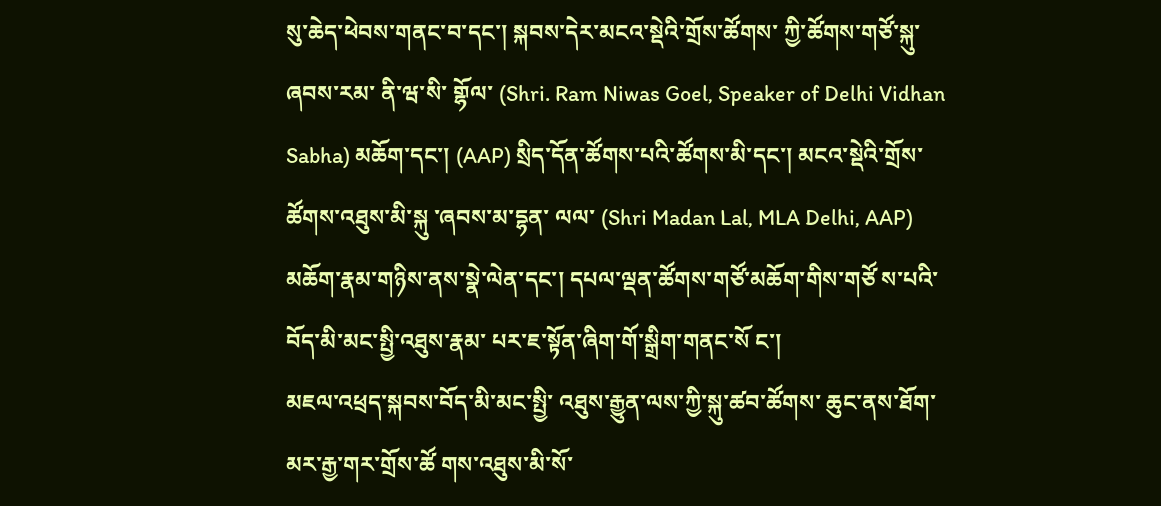སུ་ཆེད་ཕེབས་གནང་བ་དང་། སྐབས་དེར་མངའ་སྡེའི་གྲོས་ཚོགས་ ཀྱི་ཚོགས་གཙོ་སྐུ་ཞབས་རམ་ ནི་ཝ་སི་ གྷོལ་ (Shri. Ram Niwas Goel, Speaker of Delhi Vidhan Sabha) མཆོག་དང་། (AAP) སྲིད་དོན་ཚོགས་པའི་ཚོགས་མི་དང་། མངའ་སྡེའི་གྲོས་ཚོགས་འཐུས་མི་སྐུ ་ཞབས་མ་དྷན་ ལལ་ (Shri Madan Lal, MLA Delhi, AAP) མཆོག་རྣམ་གཉིས་ནས་སྣེ་ལེན་དང་། དཔལ་ལྡན་ཚོགས་གཙོ་མཆོག་གིས་གཙོ ས་པའི་བོད་མི་མང་སྤྱི་འཐུས་རྣམ་ པར་ཇ་སྟོན་ཞིག་གོ་སྒྲིག་གནང་སོ ང་།
མཇལ་འཕྲད་སྐབས་བོད་མི་མང་སྤྱི་ འཐུས་རྒྱུན་ལས་ཀྱི་སྐུ་ཚབ་ཚོགས་ ཆུང་ནས་ཐོག་མར་རྒྱ་གར་གྲོས་ཚོ གས་འཐུས་མི་སོ་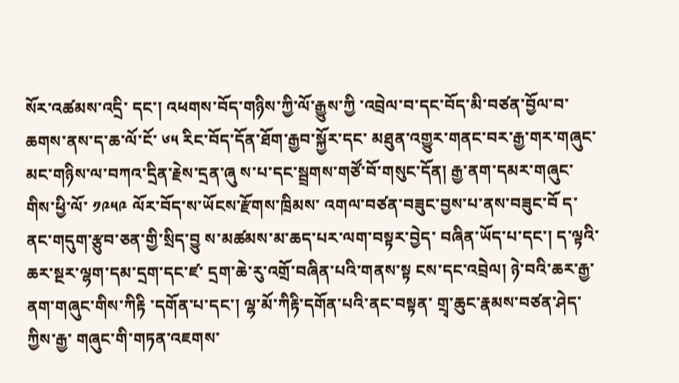སོར་འཚམས་འདྲི་ དང་། འཕགས་བོད་གཉིས་ཀྱི་ལོ་རྒྱུས་ཀྱི ་འབྲེལ་བ་དང་བོད་མི་བཙན་བྱོལ་བ་ ཆགས་ནས་ད་ཆ་ལོ་ངོ་ ༦༥ རིང་བོད་དོན་ཐོག་རྒྱབ་སྐྱོར་དང་ མཐུན་འགྱུར་གནང་བར་རྒྱ་གར་གཞུང་ མང་གཉིས་ལ་བཀའ་དྲིན་རྗེས་དྲན་ཞུ ས་པ་དང་སྦྲགས་གཙོ་བོ་གསུང་དོན། རྒྱ་ནག་དམར་གཞུང་གིས་ཕྱི་ལོ་ ༡༩༥༩ ལོར་བོད་ས་ཡོངས་རྫོགས་ཁྲིམས་ འགལ་བཙན་བཟུང་བྱས་པ་ནས་བཟུང་བོ ད་ནང་གདུག་རྩུབ་ཅན་གྱི་སྲིད་བྱུ ས་མཚམས་མ་ཆད་པར་ལག་བསྟར་བྱེད་ བཞིན་ཡོད་པ་དང་། ད་ལྟའི་ཆར་སྔར་ལྷག་དམ་དྲག་དང་ཛ་ དྲག་ཆེ་རུ་འགྲོ་བཞིན་པའི་གནས་སྟ ངས་དང་འབྲེལ། ཉེ་བའི་ཆར་རྒྱ་ནག་གཞུང་གིས་ཀིརྟི ་དགོན་པ་དང་། ལྷ་མོ་ཀིརྟི་དགོན་པའི་ནང་བསྟན་ གྲྭ་ཆུང་རྣམས་བཙན་ཤེད་ཀྱིས་རྒྱ་ གཞུང་གི་གཏན་འཇགས་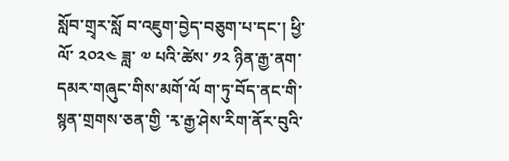སློབ་གྲྭར་སློ བ་འཇུག་བྱེད་བཅུག་པ་དང་། ཕྱི་ལོ་ ༢༠༢༤ ཟླ་ ༧ པའི་ཚེས་ ༡༢ ཉིན་རྒྱ་ནག་དམར་གཞུང་གིས་མགོ་ལོ ག་ཏུ་བོད་ནང་གི་སྙན་གྲགས་ཅན་གྱི ་རྭ་རྒྱ་ཤེས་རིག་ནོར་བུའི་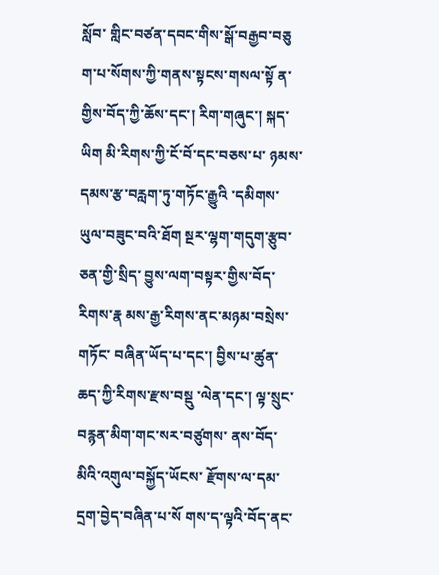སློབ་ གླིང་བཙན་དབང་གིས་སྒོ་བརྒྱབ་བཅུ ག་པ་སོགས་ཀྱི་གནས་སྟངས་གསལ་སྟོ ན་གྱིས་བོད་ཀྱི་ཆོས་དང་། རིག་གཞུང་། སྐད་ཡིག མི་རིགས་ཀྱི་ངོ་བོ་དང་བཅས་པ་ ཉམས་དམས་རྩ་བརླག་ཏུ་གཏོང་རྒྱུའི ་དམིགས་ཡུལ་བཟུང་བའི་ཐོག སྔར་ལྷག་གདུག་རྩུབ་ཅན་གྱི་སྲིད་ བྱུས་ལག་བསྟར་གྱིས་བོད་རིགས་རྣ མས་རྒྱ་རིགས་ནང་མཉམ་བསྲེས་གཏོང་ བཞིན་ཡོད་པ་དང་། བྱིས་པ་ཚུན་ཆད་ཀྱི་རིགས་རྫས་བསྡུ ་ལེན་དང་། ལྟ་སྲུང་བརྙན་མིག་གང་སར་བཙུགས་ ནས་བོད་མིའི་འགུལ་བསྐྱོད་ཡོངས་ རྫོགས་ལ་དམ་དྲག་བྱེད་བཞིན་པ་སོ གས་ད་ལྟའི་བོད་ནང་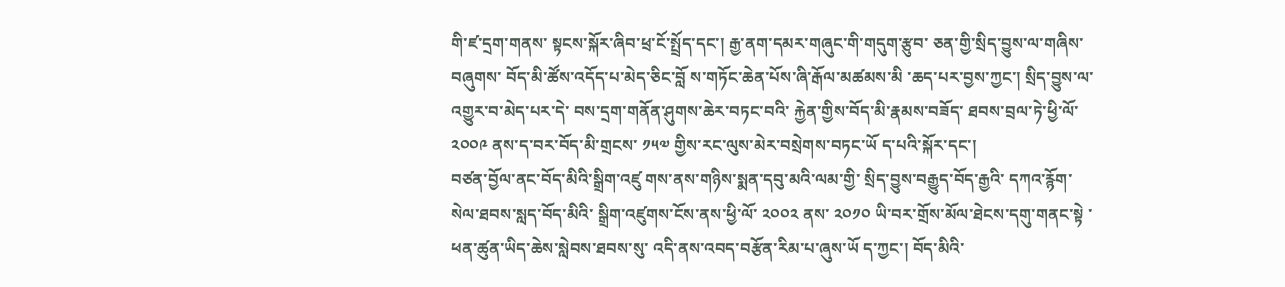གི་ཛ་དྲག་གནས་ སྟངས་སྐོར་ཞིབ་ཕྲ་ངོ་སྤྲོད་དང་། རྒྱ་ནག་དམར་གཞུང་གི་གདུག་རྩུབ་ ཅན་གྱི་སྲིད་བྱུས་ལ་གཞིས་བཞུགས་ བོད་མི་ཚོས་འདོད་པ་མེད་ཅིང་བློ ས་གཏོང་ཆེན་པོས་ཞི་རྒོལ་མཚམས་མི ་ཆད་པར་བྱས་ཀྱང་། སྲིད་བྱུས་ལ་འགྱུར་བ་མེད་པར་དེ་ བས་དྲག་གནོན་ཤུགས་ཆེར་བཏང་བའི་ རྐྱེན་གྱིས་བོད་མི་རྣམས་བཟོད་ ཐབས་བྲལ་ཏེ་ཕྱི་ལོ་ ༢༠༠༩ ནས་ད་བར་བོད་མི་གྲངས་ ༡༥༧ གྱིས་རང་ལུས་མེར་བསྲེགས་བཏང་ཡོ ད་པའི་སྐོར་དང་།
བཙན་བྱོལ་ནང་བོད་མིའི་སྒྲིག་འཛུ གས་ནས་གཉིས་སྨན་དབུ་མའི་ལམ་གྱི་ སྲིད་བྱུས་བརྒྱུད་བོད་རྒྱའི་ དཀའ་རྙོག་སེལ་ཐབས་སླད་བོད་མིའི་ སྒྲིག་འཛུགས་ངོས་ནས་ཕྱི་ལོ་ ༢༠༠༢ ནས་ ༢༠༡༠ ཡི་བར་གྲོས་མོལ་ཐེངས་དགུ་གནང་སྟེ ་ཕན་ཚུན་ཡིད་ཆེས་སླེབས་ཐབས་སུ་ འདི་ནས་འབད་བརྩོན་རིམ་པ་ཞུས་ཡོ ད་ཀྱང་། བོད་མིའི་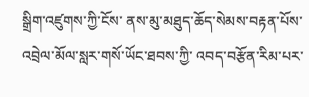སྒྲིག་འཛུགས་ཀྱི་ངོས་ ནས་མུ་མཐུད་ཆོད་སེམས་བརྟན་པོས་ འབྲེལ་མོལ་སླར་གསོ་ཡོང་ཐབས་ཀྱི་ འབད་བརྩོན་རིམ་པར་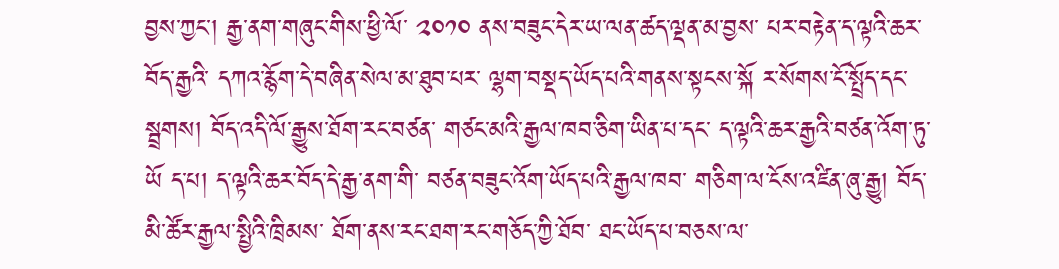བྱས་ཀྱང་། རྒྱ་ནག་གཞུང་གིས་ཕྱི་ལོ་ ༢༠༡༠ ནས་བཟུང་དེར་ཡ་ལན་ཚད་ལྡན་མ་བྱས་ པར་བརྟེན་ད་ལྟའི་ཆར་བོད་རྒྱའི་ དཀའ་རྙོག་དེ་བཞིན་སེལ་མ་ཐུབ་པར་ ལྷག་བསྡད་ཡོད་པའི་གནས་སྟངས་སྐོ ར་སོགས་ངོ་སྤྲོད་དང་སྦྲགས། བོད་འདི་ལོ་རྒྱུས་ཐོག་རང་བཙན་ གཙང་མའི་རྒྱལ་ཁབ་ཅིག་ཡིན་པ་དང་ ད་ལྟའི་ཆར་རྒྱའི་བཙན་འོག་ཏུ་ཡོ ད་པ། ད་ལྟའི་ཆར་བོད་དེ་རྒྱ་ནག་གི་ བཙན་བཟུང་འོག་ཡོད་པའི་རྒྱལ་ཁབ་ གཅིག་ལ་ངོས་འཛིན་ཞུ་རྒྱུ། བོད་མི་ཚོར་རྒྱལ་སྤྱིའི་ཁྲིམས་ ཐོག་ནས་རང་ཐག་རང་གཅོད་ཀྱི་ཐོབ་ ཐང་ཡོད་པ་བཅས་ལ་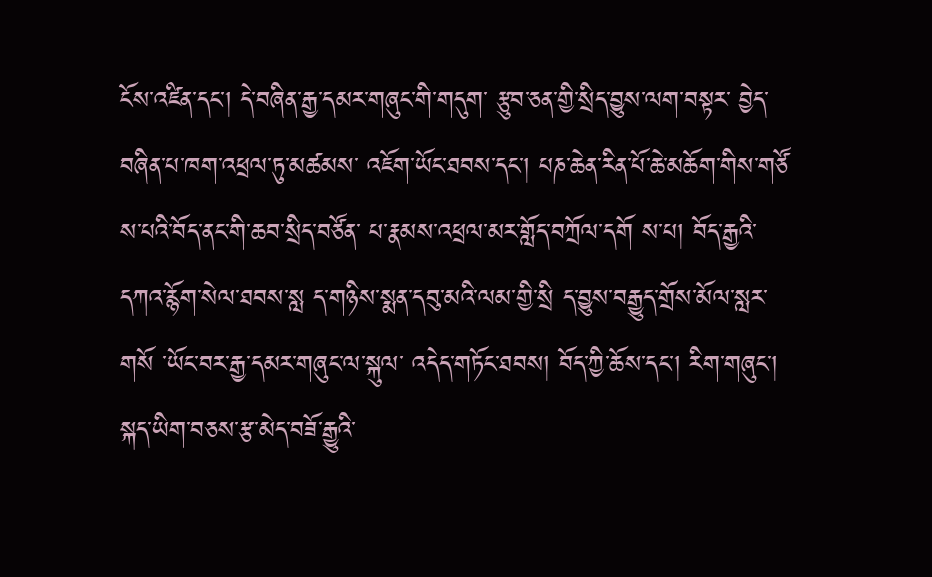ངོས་འཛིན་དང་། དེ་བཞིན་རྒྱ་དམར་གཞུང་གི་གདུག་ རྩུབ་ཅན་གྱི་སྲིད་བྱུས་ལག་བསྟར་ བྱེད་བཞིན་པ་ཁག་འཕྲལ་ཏུ་མཚམས་ འཇོག་ཡོང་ཐབས་དང་། པཎ་ཆེན་རིན་པོ་ཆེ་མཆོག་གིས་གཙོ ས་པའི་བོད་ནང་གི་ཆབ་སྲིད་བཙོན་ པ་རྣམས་འཕྲལ་མར་གློད་བཀྲོལ་དགོ ས་པ། བོད་རྒྱའི་དཀའ་རྙོག་སེལ་ཐབས་སླ ད་གཉིས་སྨན་དབུ་མའི་ལམ་གྱི་སྲི ད་བྱུས་བརྒྱུད་གྲོས་མོལ་སླར་གསོ ་ཡོང་བར་རྒྱ་དམར་གཞུང་ལ་སྐུལ་ འདེད་གཏོང་ཐབས། བོད་ཀྱི་ཆོས་དང་། རིག་གཞུང་། སྐད་ཡིག་བཅས་རྩ་མེད་བཟོ་རྒྱུའི་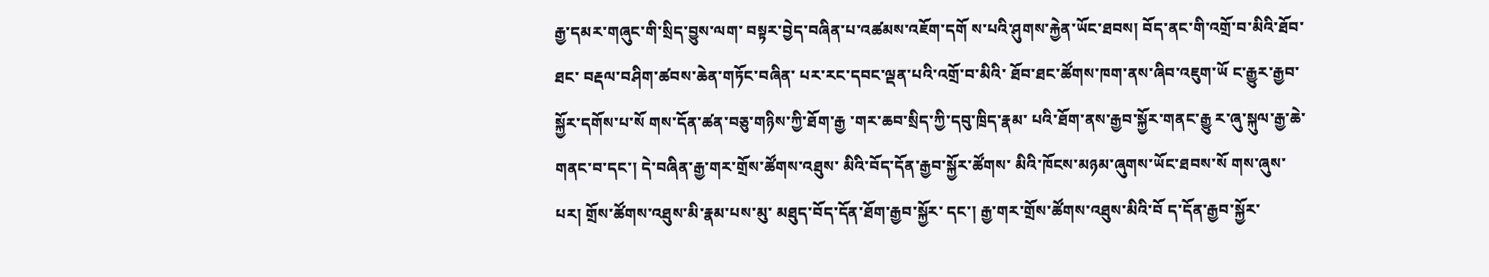རྒྱ་དམར་གཞུང་གི་སྲིད་བྱུས་ལག་ བསྟར་བྱེད་བཞིན་པ་འཚམས་འཇོག་དགོ ས་པའི་ཤུགས་རྐྱེན་ཡོང་ཐབས། བོད་ནང་གི་འགྲོ་བ་མིའི་ཐོབ་ཐང་ བརྡལ་བཤིག་ཚབས་ཆེན་གཏོང་བཞིན་ པར་རང་དབང་ལྡན་པའི་འགྲོ་བ་མིའི་ ཐོབ་ཐང་ཚོགས་ཁག་ནས་ཞིབ་འཇུག་ཡོ ང་རྒྱུར་རྒྱབ་སྐྱོར་དགོས་པ་སོ གས་དོན་ཚན་བཅུ་གཉིས་ཀྱི་ཐོག་རྒྱ ་གར་ཆབ་སྲིད་ཀྱི་དབུ་ཁྲིད་རྣམ་ པའི་ཐོག་ནས་རྒྱབ་སྐྱོར་གནང་རྒྱུ ར་ཞུ་སྐུལ་རྒྱ་ཆེ་གནང་བ་དང་། དེ་བཞིན་རྒྱ་གར་གྲོས་ཚོགས་འཐུས་ མིའི་བོད་དོན་རྒྱབ་སྐྱོར་ཚོགས་ མིའི་ཁོངས་མཉམ་ཞུགས་ཡོང་ཐབས་སོ གས་ཞུས་པར། གྲོས་ཚོགས་འཐུས་མི་རྣམ་པས་མུ་ མཐུད་བོད་དོན་ཐོག་རྒྱབ་སྐྱོར་ དང་། རྒྱ་གར་གྲོས་ཚོགས་འཐུས་མིའི་བོ ད་དོན་རྒྱབ་སྐྱོར་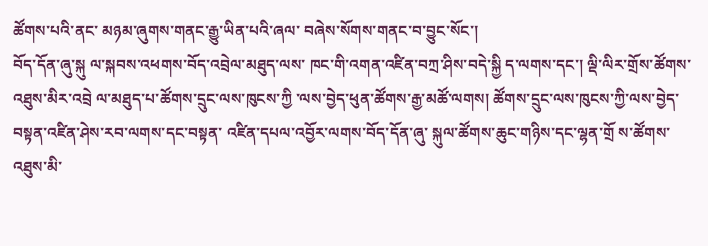ཚོགས་པའི་ནང་ མཉམ་ཞུགས་གནང་རྒྱུ་ཡིན་པའི་ཞལ་ བཞེས་སོགས་གནང་བ་བྱུང་སོང་།
བོད་དོན་ཞུ་སྐུ ལ་སྐབས་འཕགས་བོད་འབྲེལ་མཐུད་ལས་ ཁང་གི་འགན་འཛིན་བཀྲ་ཤིས་བདེ་སྐྱི ད་ལགས་དང་། ལྡི་ལིར་གྲོས་ཚོགས་འཐུས་མིར་འབྲེ ལ་མཐུད་པ་ཚོགས་དྲུང་ལས་ཁུངས་ཀྱི ་ལས་བྱེད་ཕུན་ཚོགས་རྒྱ་མཚོ་ལགས། ཚོགས་དྲུང་ལས་ཁུངས་ཀྱི་ལས་བྱེད་ བསྟན་འཛིན་ཤེས་རབ་ལགས་དང་བསྟན་ འཛིན་དཔལ་འབྱོར་ལགས་བོད་དོན་ཞུ་ སྐུལ་ཚོགས་ཆུང་གཉིས་དང་ལྷན་གྲོ ས་ཚོགས་འཐུས་མི་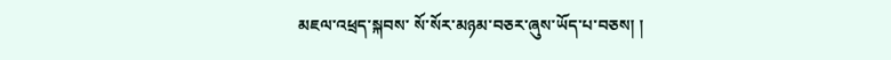མཇལ་འཕྲད་སྐབས་ སོ་སོར་མཉམ་བཅར་ཞུས་ཡོད་པ་བཅས། །